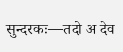सुन्दरकः—तदो अ देव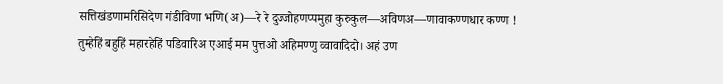सत्तिखंडणामरिसिदेण गंडीविणा भणि(अ)—रे रे दुज्जोहणप्पमुहा कुरुकुल—अविणअ—णावाकण्णधार कण्ण ! तुम्हेहिं बहुहिं महारहेहिं पडिवारिअ एआई मम पुत्तओ अहिमण्णु व्वावादिदो। अहं उण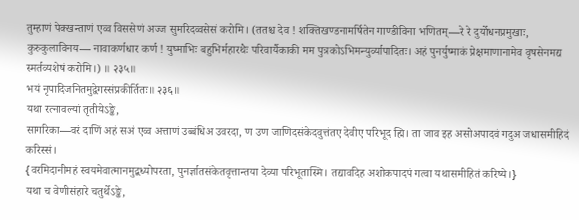तुम्हाणं पेक्खन्ताणं एव्व विससेणं अज्ज सुमरिदव्वसेसं करोमि। (ततश्च देव ! शक्तिखण्डनामर्षितेन गाण्डीविना भणितम्—रे रे दुर्योधनप्रमुखाः, कुरुकुलाविनय— नावाकर्णधार कर्ण ! युष्माभिः बहुभिर्महारथैः परिवार्यैकाकी मम पुत्रकोऽभिमन्युर्व्यापादितः। अहं पुनर्युष्माकं प्रेक्षमाणानामेव वृषसेनमद्य स्मर्तव्यशेषं करोमि।) ॥ २३५॥
भयं नृपादिजनितमुद्वेगस्संप्रकीर्तितः॥ २३६॥
यथा रत्नावल्यां तृतीयेऽङ्के,
सागरिका—वरं दाणिं अहं सअं एव्व अत्ताणं उब्बंधिअ उवरदा, ण उण जाणिदसंकेदवुत्तंतए देवीए परिभूद ह्मि। ता जाव इह असोअपादवं गदुअ जधासमीहिदं करिस्सं।
{वरमिदानीमहं स्वयमेवात्मानमुद्बध्योपरता, पुनर्ज्ञातसंकेतवृत्तान्तया देव्या परिभूतास्मि। तद्यावदिह अशोकपादपं गत्वा यथासमीहितं करिष्ये।}
यथा च वेणीसंहारे चतुर्थेऽङ्के,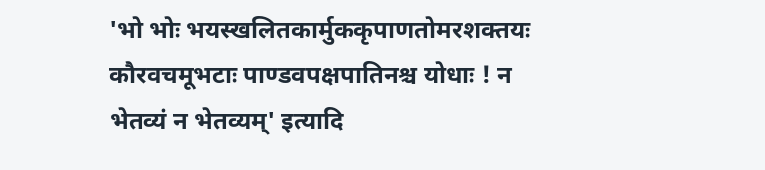'भो भोः भयस्खलितकार्मुककृपाणतोमरशक्तयः कौरवचमूभटाः पाण्डवपक्षपातिनश्च योधाः ! न भेतव्यं न भेतव्यम्' इत्यादि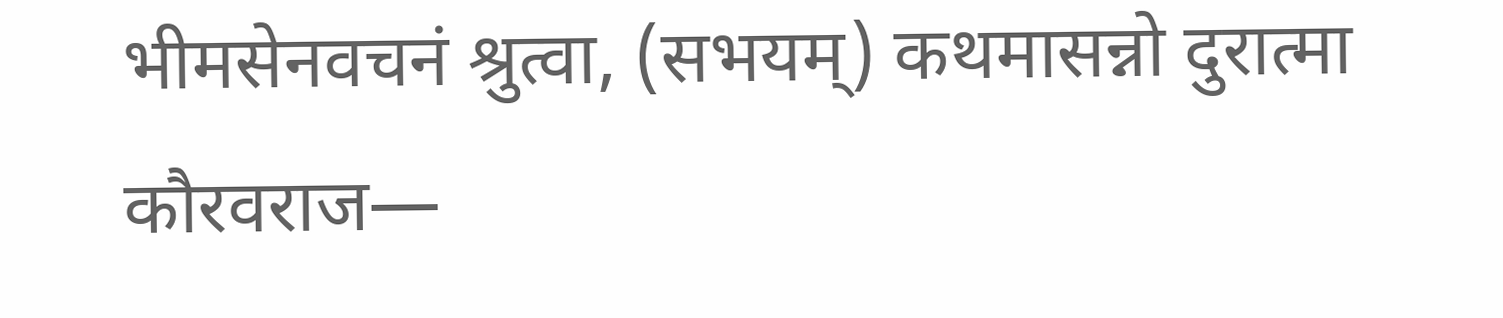भीमसेनवचनं श्रुत्वा, (सभयम्) कथमासन्नो दुरात्मा कौरवराज—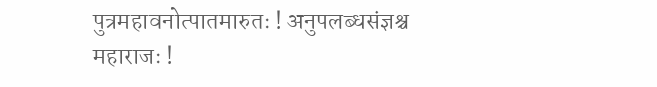पुत्रमहावनोत्पातमारुतः ! अनुपलब्धसंज्ञश्च महाराजः !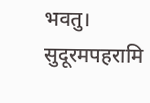भवतु। सुदूरमपहरामि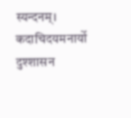स्यन्दनम्। कदाचिदयमनार्यो दुश्शासन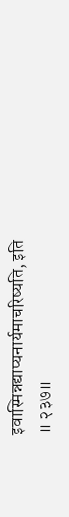इवास्मिन्नद्याप्यनार्यमाचरिष्यति, इति ॥ २३७॥